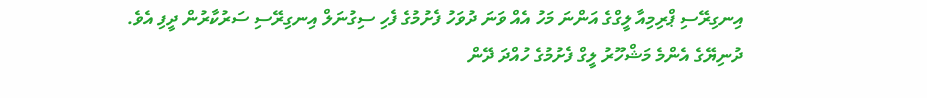އިނގިރޭސި ޕްރިމިއާ ލީގްގެ އަންނަ މަހު އެއް ވަނަ ދުވަހު ފެށުމުގެ ފެހި ސިގުނަލް އިނގިރޭސި ސަރުކާރުން ދީފި އެވެ.
ދުނިޔޭގެ އެންމެ މަޝްހޫރު ލީގް ފެށުމުގެ ހުއްދަ ދޭން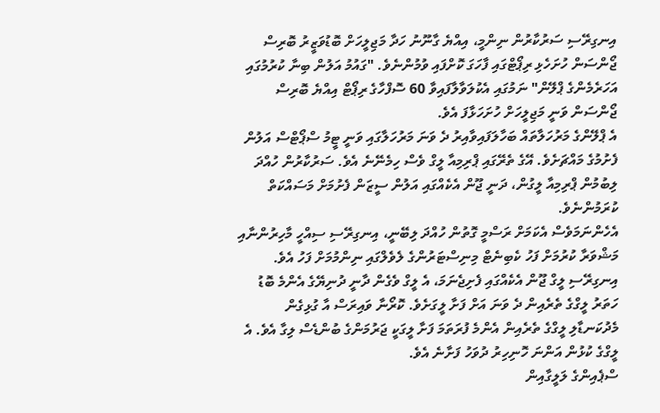އިނގިރޭސި ސަރުކާރުން ނިންމީ، އިއްޔެ ގާނޫނު ހަދާ މަޖިލީހަށް ބޮޑުވަޒީރު ބޮރިސް ޖޯންސަން ހުށަހެޅި ރިޕޯޓްގައި ފާހަގަ ކޮށްފައި ވުމުންނެވެ. "ގައުމު އަލުން ބިނާ ކުރުމުގައި އަހަރެމެންގެ ޕްލޭން" ނަމުގައި އެކުލަވާލާފައިވާ 60 ސޮފްހާގެ ރިޕޯޓް އިއްޔެ ބޮރިސް ޖޯންސަން ވަނީ މަޖިލީހަށް ހުށަހަޅާފަ އެވެ.
އެ ޕްލޭންގެ މަރުހަލާތައް ބަހާލަފައިވާއިރު ދެ ވަނަ މަރުހަލާގައި ވަނީ ޓީމު ސްޕޯޓްސް އަލުން ފެށުމުގެ މައްޗަށެވެ. އޭގެ ތެރޭގައި ޕްރިމިއާ ލީގް ވެސް ހިމެނޭނެ އެވެ. ސަރުކާރުން ހުއްދަ ލިބުމުން ޕްރިމިއާ ލީގުން، ދަނީ ޖޫން އެކެއްގައި އަލުން ސީޒަން ފެށުމަށް މަސައްކަތް ކުރަމުންނެވެ.
އެހެންނަމަވެސް އެކަމަށް ރަސްމީ ގޮތުން ހުއްދަ ލިބޭނީ، އިނގިރޭސި ސިއްހީ މާހިރުންނާއި މަޝްވަރާ ކުރުމަށް ފަހު ކެބިނެޓް މިނިސްޓަރުންގެ ލެވެލްގައި ނިންމުމަށް ފަހު އެވެ.
އިނގިރޭސި ލީގް ޖޫން އެކެއްގައި ފެށިޖެނަމަ، އެ ލީގް ވެގެން ދާނީ ދުނިޔޭގެ އެންމެ ބޮޑު ހަތަރު ލީގްގެ ތެރެއިން ދެ ވަނަ އަށް ފަށާ ލީގަށެވެ. ކޮރޯނާ ވައިރަސް އާ ގުޅިގެން މެދުކަނޑާލި ލީގްގެ ތެރެއިން އެންމެ ފުރަތަމަ ފަށާ ލީގަކީ ޖަރުމަންގެ ބުންޑެސް ލިގާ އެވެ. އެ ލީގްގެ ކުޅުން އަންނަ ހޮނިހިރު ދުވަހު ފަށާނެ އެވެ.
ސްޕެއިންގެ ލަލީގާއިން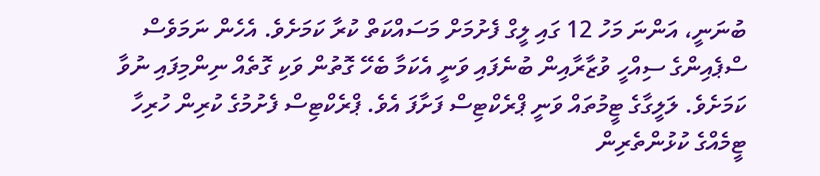ބުނަނީ، އަންނަ މަހު 12 ގައި ލީގް ފެށުމަށް މަސައްކަތް ކުރާ ކަމަށެވެ. އެހެން ނަމަވެސް ސްޕެއިންގެ ސިއްހީ ވުޒާރާއިން ބުނެފައި ވަނީ އެކަމާ ބެހޭ ގޮތުން ވަކި ގޮތެއް ނިންމިފައި ނުވާ ކަމަށެވެ. ލަލީގާގެ ޓީމުތައް ވަނީ ޕްރެކްޓިސް ފަށާފަ އެވެ. ޕްރެކްޓިސް ފެށުމުގެ ކުރިން ހުރިހާ ޓީމެއްގެ ކުޅުންތެރިން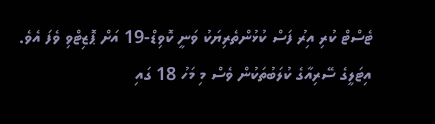ޓެސްޓް ކުރި އިރު ފަސް ކުޅުންތެރިޔަކު ވަނީ ކޮވިޑް-19 އަށް ޕޮޒިޓްވި ވެފަ އެވެ.
އިޓަލީގެ ސޭރިއާގެ ކުލަބުތަކުން ވެސް މި މަހު 18 ގައި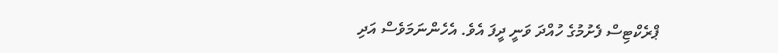ޕްރެކްޓިސް ފެށުމުގެ ހުއްދަ ވަނީ ދީފަ އެވެ. އެހެންނަމަވެސް އަދި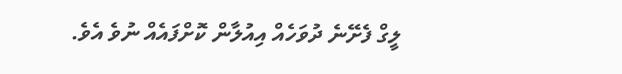ލީގް ފެށޭނެ ދުވަހެއް އިއުލާން ކޮށްފައެއް ނުވެ އެވެ.